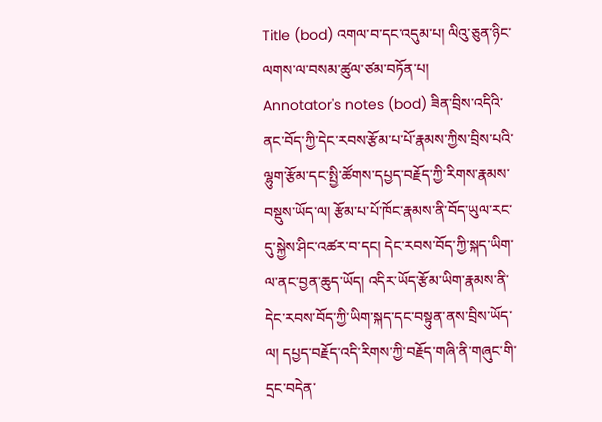Title (bod) འགལ་བ་དང་འདུམ་པ། ལིའུ་ཅུན་ཉིང་ལགས་ལ་བསམ་ཚུལ་ཙམ་བཏོན་པ།
Annotator's notes (bod) ཟིན་བྲིས་འདིའི་ནང་བོད་ཀྱི་དེང་རབས་རྩོམ་པ་པོ་རྣམས་ཀྱིས་བྲིས་པའི་ལྷུག་རྩོམ་དང་སྤྱི་ཚོགས་དཔྱད་བརྗོད་ཀྱི་རིགས་རྣམས་བསྡུས་ཡོད་ལ། རྩོམ་པ་པོ་ཁོང་རྣམས་ནི་བོད་ཡུལ་རང་དུ་སྐྱེས་ཤིང་འཚར་བ་དང། དེང་རབས་བོད་ཀྱི་སྐད་ཡིག་ལ་ནང་བྱན་ཆུད་ཡོད། འདིར་ཡོད་རྩོམ་ཡིག་རྣམས་ནི་དེང་རབས་བོད་ཀྱི་ཡིག་སྐད་དང་བསྟུན་ནས་བྲིས་ཡོད་ལ། དཔྱད་བརྗོད་འདི་རིགས་ཀྱི་བརྗོད་གཞི་ནི་གཞུང་གི་དྲང་བདེན་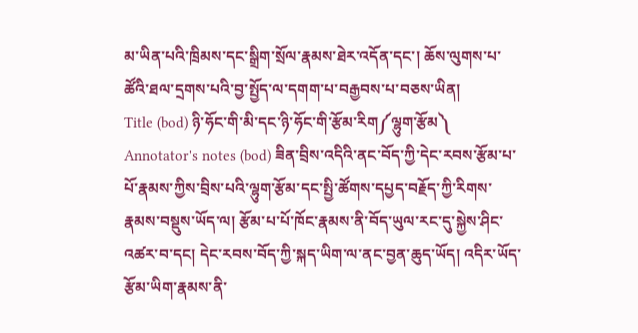མ་ཡིན་པའི་ཁྲིམས་དང་སྒྲིག་སྲོལ་རྣམས་ཐེར་འདོན་དང་། ཆོས་ལུགས་པ་ཚོའི་ཐལ་དྲགས་པའི་བྱ་སྤྱོད་ལ་དགག་པ་བརྒྱབས་པ་བཅས་ཡིན།
Title (bod) ཉི་ཧོང་གི་མི་དང་ཉི་ཧོང་གི་རྩོམ་རིག༼ལྷུག་རྩོམ༽
Annotator's notes (bod) ཟིན་བྲིས་འདིའི་ནང་བོད་ཀྱི་དེང་རབས་རྩོམ་པ་པོ་རྣམས་ཀྱིས་བྲིས་པའི་ལྷུག་རྩོམ་དང་སྤྱི་ཚོགས་དཔྱད་བརྗོད་ཀྱི་རིགས་རྣམས་བསྡུས་ཡོད་ལ། རྩོམ་པ་པོ་ཁོང་རྣམས་ནི་བོད་ཡུལ་རང་དུ་སྐྱེས་ཤིང་འཚར་བ་དང། དེང་རབས་བོད་ཀྱི་སྐད་ཡིག་ལ་ནང་བྱན་ཆུད་ཡོད། འདིར་ཡོད་རྩོམ་ཡིག་རྣམས་ནི་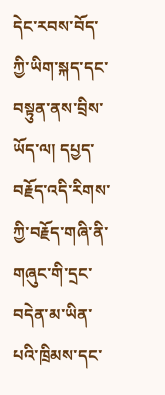དེང་རབས་བོད་ཀྱི་ཡིག་སྐད་དང་བསྟུན་ནས་བྲིས་ཡོད་ལ། དཔྱད་བརྗོད་འདི་རིགས་ཀྱི་བརྗོད་གཞི་ནི་གཞུང་གི་དྲང་བདེན་མ་ཡིན་པའི་ཁྲིམས་དང་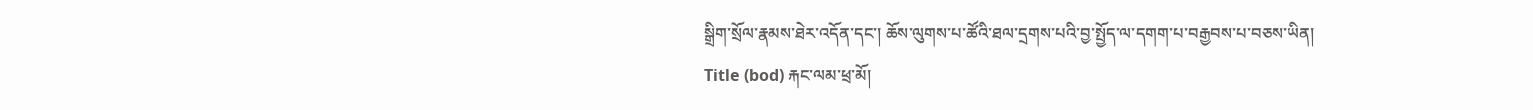སྒྲིག་སྲོལ་རྣམས་ཐེར་འདོན་དང་། ཆོས་ལུགས་པ་ཚོའི་ཐལ་དྲགས་པའི་བྱ་སྤྱོད་ལ་དགག་པ་བརྒྱབས་པ་བཅས་ཡིན།
Title (bod) རྐང་ལམ་ཕྲ་མོ།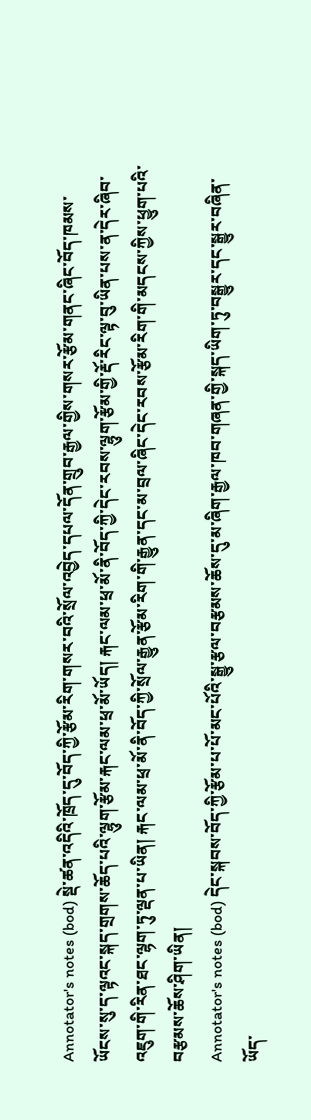Annotator's notes (bod) སྡེ་ཚན་འདིའི་ཁྲོད་དུ་བོད་ཀྱི་རྩོམ་རིག་གསར་བའི་སྲོལ་འབྱེད་དཔལ་དོན་གྲུབ་རྒྱལ་གྱིས་གསར་རྩོམ་གནང་ཞིང་བོད་ཁམས་ཡོངས་སུ་ད་ལྟའང་སྐད་གྲགས་ཆོད་པའི་ལྷུག་རྩོམ་རྐང་ལམ་ཕྲ་མོ་ཡོད། རྐང་ལམ་ཕྲ་མོ་ནི་བོད་ཀྱི་དེང་རབས་ལྷུག་རྩོམ་གྱི་རྡོ་རིང་ལྟ་བུ་ཡིན་པས་ན་དེར་ཞིབ་འཇུག་གི་རིན་ཐང་ལྷག་ཏུ་ལྡན་པ་ཡིན། རྐང་ལམ་ཕྲ་མོ་ནི་བོད་ཀྱི་སྲོལ་རྒྱུན་རྩོམ་རིག་གི་རྒྱུན་དང་མ་བྲལ་ཞིང་དེང་རབས་རྩོམ་རིག་གི་མདངས་ཀྱིས་ཕྱུག་པའི་བརྩམས་ཆོས་ཤིག་ཡིན།
Annotator's notes (bod) དེང་སྐབས་བོད་ཀྱི་རྩོམ་པ་པོ་མང་པོའི་སྒྱུ་རྩལ་བརྩམས་ཆོས་དུ་མ་ཞིག་རྒྱལ་ཁབ་གཞན་གྱི་སྐད་ཡིག་ཏུ་བསྒྱུར་དང་སྒྱུར་བཞིན་ཡོད་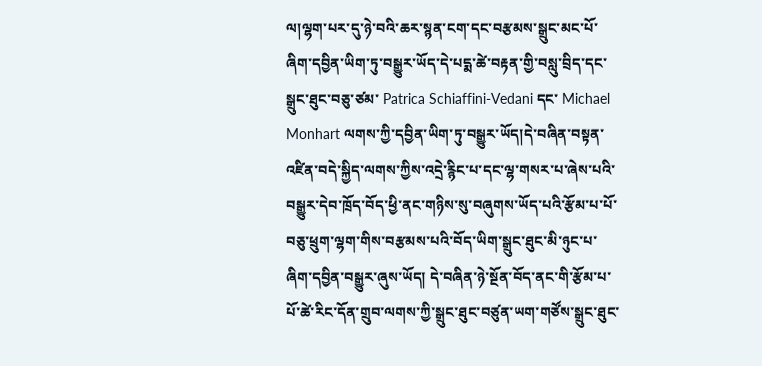ལ།ལྷག་པར་དུ་ཉེ་བའི་ཆར་སྙན་ངག་དང་བརྩམས་སྒྲུང་མང་པོ་ཞིག་དབྱིན་ཡིག་ཏུ་བསྒྱུར་ཡོད་དེ་པདྨ་ཚེ་བརྟན་གྱི་བསླུ་བྲིད་དང་སྒྲུང་ཐུང་བཅུ་ཙམ་ Patrica Schiaffini-Vedani དང་ Michael Monhart ལགས་ཀྱི་དབྱིན་ཡིག་ཏུ་བསྒྱུར་ཡོད།དེ་བཞིན་བསྟན་འཛིན་བདེ་སྐྱིད་ལགས་ཀྱིས་འདྲེ་རྙིང་པ་དང་ལྷ་གསར་པ་ཞེས་པའི་བསྒྱུར་དེབ་ཁྲོད་བོད་ཕྱི་ནང་གཉིས་སུ་བཞུགས་ཡོད་པའི་རྩོམ་པ་པོ་བཅུ་ཕྲུག་ལྷག་གིས་བརྩམས་པའི་བོད་ཡིག་སྒྲུང་ཐུང་མི་ཉུང་པ་ཞིག་དབྱིན་བསྒྱུར་ཞུས་ཡོད། དེ་བཞིན་ཉེ་སྔོན་བོད་ནང་གི་རྩོམ་པ་པོ་ཚེ་རིང་དོན་གྲུབ་ལགས་ཀྱི་སྒྲུང་ཐུང་བཙུན་ཡག་གཙོས་སྒྲུང་ཐུང་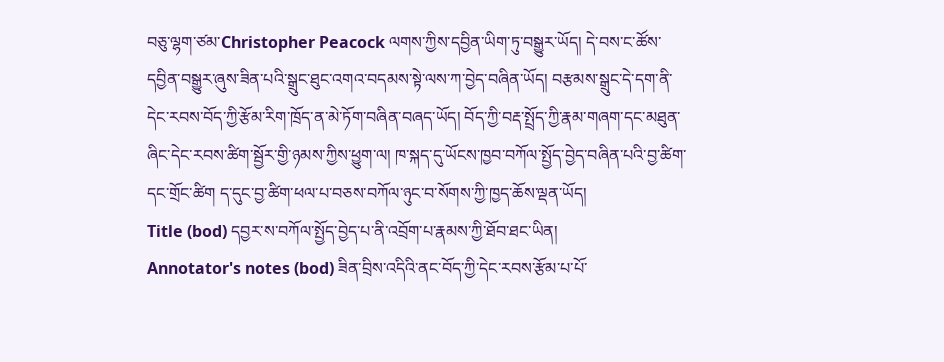བཅུ་ལྷག་ཙམ་Christopher Peacock ལགས་ཀྱིས་དབྱིན་ཡིག་ཏུ་བསྒྱུར་ཡོད། དེ་བས་ང་ཚོས་དབྱིན་བསྒྱུར་ཞུས་ཟིན་པའི་སྒྲུང་ཐུང་འགའ་བདམས་སྟེ་ལས་ཀ་བྱེད་བཞིན་ཡོད། བརྩམས་སྒྲུང་དེ་དག་ནི་དེང་རབས་བོད་ཀྱི་རྩོམ་རིག་ཁྲོད་ན་མེ་ཏོག་བཞིན་བཞད་ཡོད། བོད་ཀྱི་བརྡ་སྤྲོད་ཀྱི་རྣམ་གཞག་དང་མཐུན་ཞིང་དེང་རབས་ཚིག་སྦྱོར་གྱི་ཉམས་ཀྱིས་ཕྱུག་ལ། ཁ་སྐད་དུ་ཡོངས་ཁྱབ་བཀོལ་སྤྱོད་བྱེད་བཞིན་པའི་བྱ་ཚིག་དང་གྲོང་ཚིག ད་དུང་བྱ་ཚིག་ཕལ་པ་བཅས་བཀོལ་ཉུང་བ་སོགས་ཀྱི་ཁྱད་ཆོས་ལྡན་ཡོད།
Title (bod) དབྱར་ས་བཀོལ་སྤྱོད་བྱེད་པ་ནི་འབྲོག་པ་རྣམས་ཀྱི་ཐོབ་ཐང་ཡིན།
Annotator's notes (bod) ཟིན་བྲིས་འདིའི་ནང་བོད་ཀྱི་དེང་རབས་རྩོམ་པ་པོ་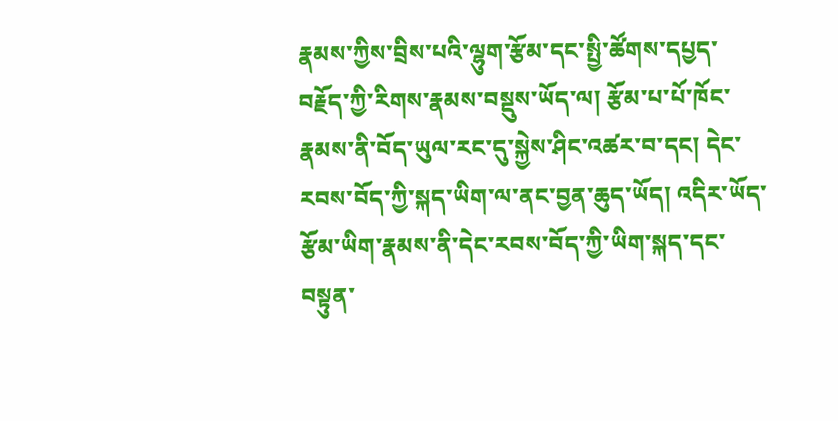རྣམས་ཀྱིས་བྲིས་པའི་ལྷུག་རྩོམ་དང་སྤྱི་ཚོགས་དཔྱད་བརྗོད་ཀྱི་རིགས་རྣམས་བསྡུས་ཡོད་ལ། རྩོམ་པ་པོ་ཁོང་རྣམས་ནི་བོད་ཡུལ་རང་དུ་སྐྱེས་ཤིང་འཚར་བ་དང། དེང་རབས་བོད་ཀྱི་སྐད་ཡིག་ལ་ནང་བྱན་ཆུད་ཡོད། འདིར་ཡོད་རྩོམ་ཡིག་རྣམས་ནི་དེང་རབས་བོད་ཀྱི་ཡིག་སྐད་དང་བསྟུན་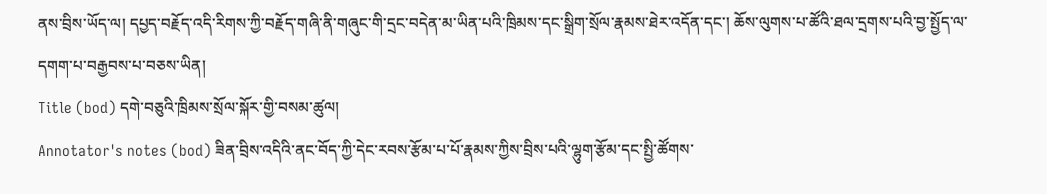ནས་བྲིས་ཡོད་ལ། དཔྱད་བརྗོད་འདི་རིགས་ཀྱི་བརྗོད་གཞི་ནི་གཞུང་གི་དྲང་བདེན་མ་ཡིན་པའི་ཁྲིམས་དང་སྒྲིག་སྲོལ་རྣམས་ཐེར་འདོན་དང་། ཆོས་ལུགས་པ་ཚོའི་ཐལ་དྲགས་པའི་བྱ་སྤྱོད་ལ་དགག་པ་བརྒྱབས་པ་བཅས་ཡིན།
Title (bod) དགེ་བཅུའི་ཁྲིམས་སྲོལ་སྐོར་གྱི་བསམ་ཚུལ།
Annotator's notes (bod) ཟིན་བྲིས་འདིའི་ནང་བོད་ཀྱི་དེང་རབས་རྩོམ་པ་པོ་རྣམས་ཀྱིས་བྲིས་པའི་ལྷུག་རྩོམ་དང་སྤྱི་ཚོགས་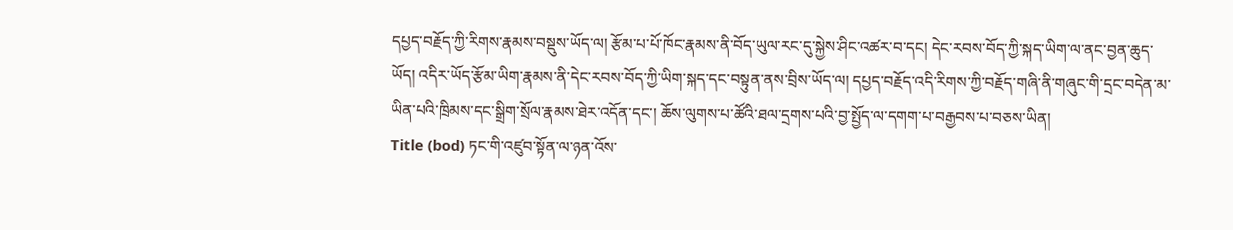དཔྱད་བརྗོད་ཀྱི་རིགས་རྣམས་བསྡུས་ཡོད་ལ། རྩོམ་པ་པོ་ཁོང་རྣམས་ནི་བོད་ཡུལ་རང་དུ་སྐྱེས་ཤིང་འཚར་བ་དང། དེང་རབས་བོད་ཀྱི་སྐད་ཡིག་ལ་ནང་བྱན་ཆུད་ཡོད། འདིར་ཡོད་རྩོམ་ཡིག་རྣམས་ནི་དེང་རབས་བོད་ཀྱི་ཡིག་སྐད་དང་བསྟུན་ནས་བྲིས་ཡོད་ལ། དཔྱད་བརྗོད་འདི་རིགས་ཀྱི་བརྗོད་གཞི་ནི་གཞུང་གི་དྲང་བདེན་མ་ཡིན་པའི་ཁྲིམས་དང་སྒྲིག་སྲོལ་རྣམས་ཐེར་འདོན་དང་། ཆོས་ལུགས་པ་ཚོའི་ཐལ་དྲགས་པའི་བྱ་སྤྱོད་ལ་དགག་པ་བརྒྱབས་པ་བཅས་ཡིན།
Title (bod) ཏང་གི་འཛུབ་སྟོན་ལ་ཉན་འོས་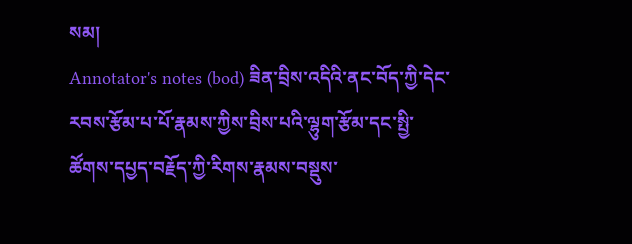སམ།
Annotator's notes (bod) ཟིན་བྲིས་འདིའི་ནང་བོད་ཀྱི་དེང་རབས་རྩོམ་པ་པོ་རྣམས་ཀྱིས་བྲིས་པའི་ལྷུག་རྩོམ་དང་སྤྱི་ཚོགས་དཔྱད་བརྗོད་ཀྱི་རིགས་རྣམས་བསྡུས་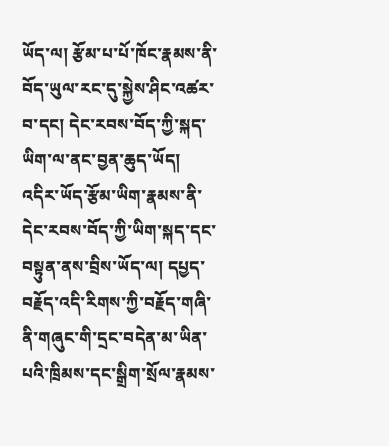ཡོད་ལ། རྩོམ་པ་པོ་ཁོང་རྣམས་ནི་བོད་ཡུལ་རང་དུ་སྐྱེས་ཤིང་འཚར་བ་དང། དེང་རབས་བོད་ཀྱི་སྐད་ཡིག་ལ་ནང་བྱན་ཆུད་ཡོད། འདིར་ཡོད་རྩོམ་ཡིག་རྣམས་ནི་དེང་རབས་བོད་ཀྱི་ཡིག་སྐད་དང་བསྟུན་ནས་བྲིས་ཡོད་ལ། དཔྱད་བརྗོད་འདི་རིགས་ཀྱི་བརྗོད་གཞི་ནི་གཞུང་གི་དྲང་བདེན་མ་ཡིན་པའི་ཁྲིམས་དང་སྒྲིག་སྲོལ་རྣམས་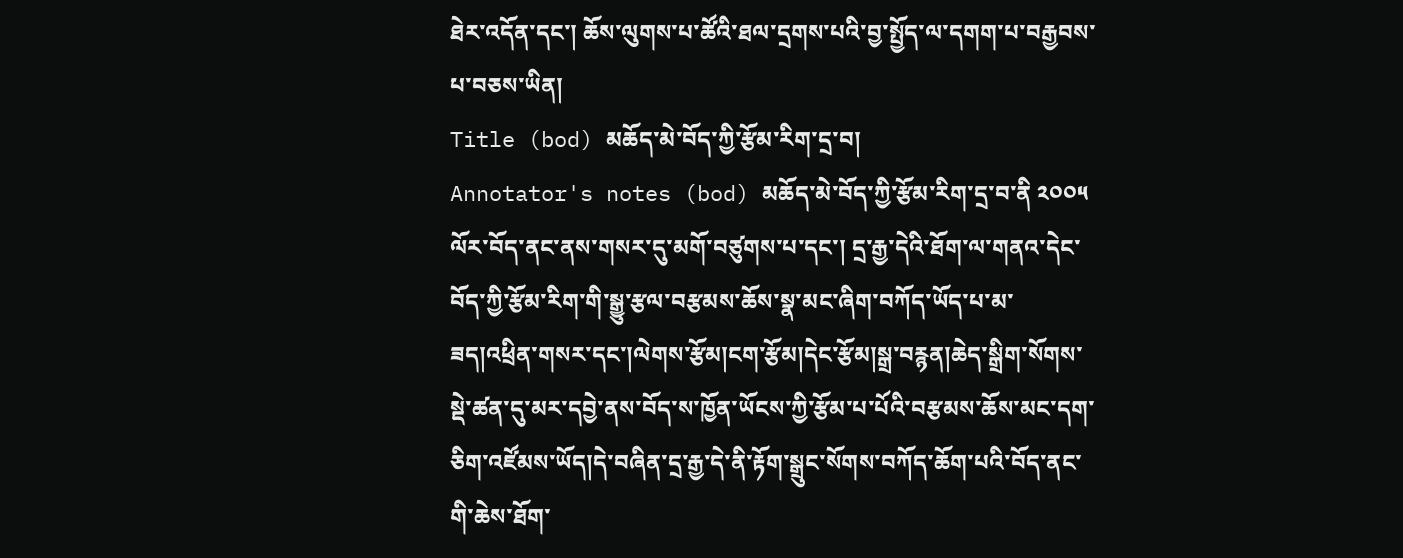ཐེར་འདོན་དང་། ཆོས་ལུགས་པ་ཚོའི་ཐལ་དྲགས་པའི་བྱ་སྤྱོད་ལ་དགག་པ་བརྒྱབས་པ་བཅས་ཡིན།
Title (bod) མཆོད་མེ་བོད་ཀྱི་རྩོམ་རིག་དྲ་བ།
Annotator's notes (bod) མཆོད་མེ་བོད་ཀྱི་རྩོམ་རིག་དྲ་བ་ནི ༢༠༠༥ ལོར་བོད་ནང་ནས་གསར་དུ་མགོ་བཙུགས་པ་དང་། དྲ་རྒྱ་དེའི་ཐོག་ལ་གནའ་དེང་བོད་ཀྱི་རྩོམ་རིག་གི་སྒྱུ་རྩལ་བརྩམས་ཆོས་སྣ་མང་ཞིག་བཀོད་ཡོད་པ་མ་ཟད།འཕྲིན་གསར་དང་།ལེགས་རྩོམ།ངག་རྩོམ།དེང་རྩོམ།སྒྲ་བརྙན།ཆེད་སྒྲིག་སོགས་སྡེ་ཚན་དུ་མར་དབྱེ་ནས་བོད་ས་ཁྱོན་ཡོངས་ཀྱི་རྩོམ་པ་པོའི་བརྩམས་ཆོས་མང་དག་ཅིག་འཛོམས་ཡོད།དེ་བཞིན་དྲ་རྒྱ་དེ་ནི་རྟོག་སྒྲུང་སོགས་བཀོད་ཆོག་པའི་བོད་ནང་གི་ཆེས་ཐོག་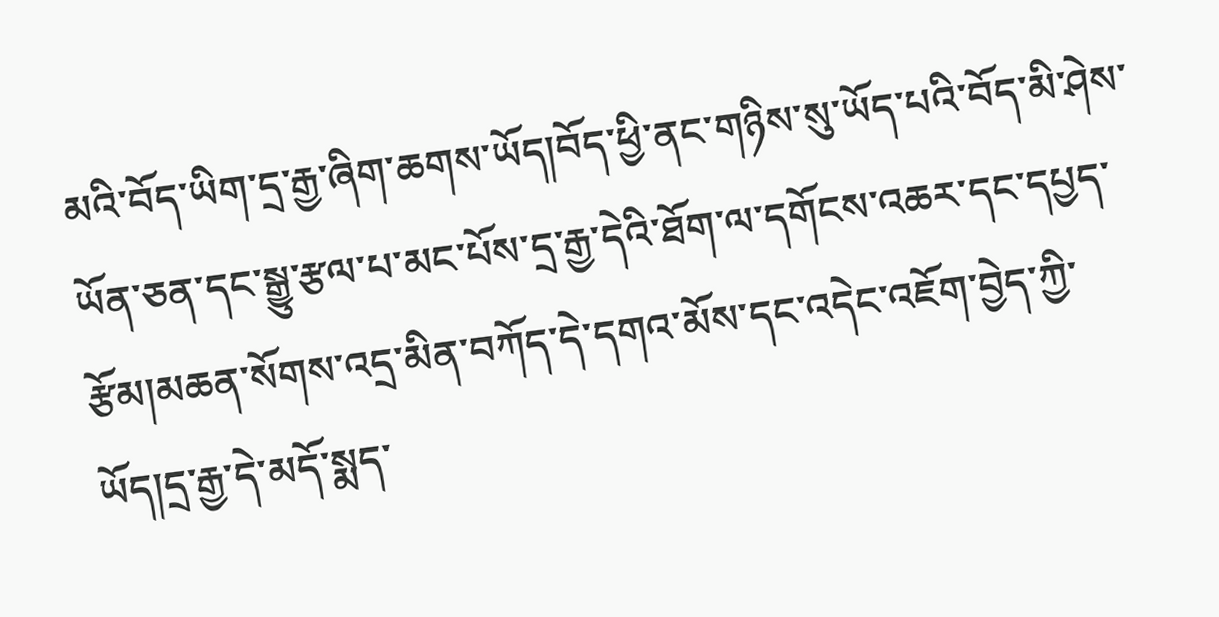མའི་བོད་ཡིག་དྲ་རྒྱ་ཞིག་ཆགས་ཡོད།བོད་ཕྱི་ནང་གཉིས་སུ་ཡོད་པའི་བོད་མི་ཤེས་ཡོན་ཅན་དང་སྒྱུ་རྩལ་པ་མང་པོས་དྲ་རྒྱ་དེའི་ཐོག་ལ་དགོངས་འཆར་དང་དཔྱད་རྩོམ།མཆན་སོགས་འདྲ་མིན་བཀོད་དེ་དགའ་མོས་དང་འདེང་འཇོག་བྱེད་ཀྱི་ཡོད།དྲ་རྒྱ་དེ་མདོ་སྨད་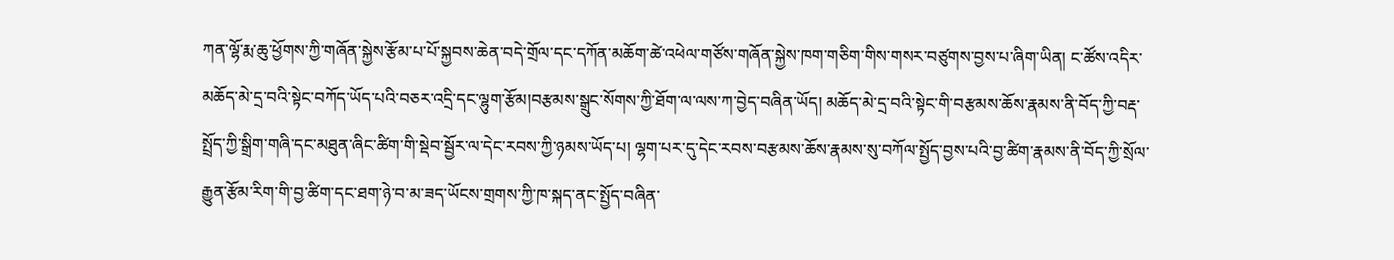ཀན་ལྷོ་རྨ་ཆུ་ཕྱོགས་ཀྱི་གཞོན་སྐྱེས་རྩོམ་པ་པོ་སྐྱབས་ཆེན་བདེ་གྲོལ་དང་དཀོན་མཆོག་ཚེ་འཕེལ་གཙོས་གཞོན་སྐྱེས་ཁག་གཅིག་གིས་གསར་བཙུགས་བྱས་པ་ཞིག་ཡིན། ང་ཚོས་འདིར་མཆོད་མེ་དྲ་བའི་སྟེང་བཀོད་ཡོད་པའི་བཅར་འདྲི་དང་ལྷུག་རྩོམ།བརྩམས་སྒྲུང་སོགས་ཀྱི་ཐོག་ལ་ལས་ཀ་བྱེད་བཞིན་ཡོད། མཆོད་མེ་དྲ་བའི་སྟེང་གི་བརྩམས་ཆོས་རྣམས་ནི་བོད་ཀྱི་བརྡ་སྤྲོད་ཀྱི་སྒྲིག་གཞི་དང་མཐུན་ཞིང་ཚིག་གི་སྡེབ་སྦྱོར་ལ་དེང་རབས་ཀྱི་ཉམས་ཡོད་པ། ལྷག་པར་དུ་དེང་རབས་བརྩམས་ཆོས་རྣམས་སུ་བཀོལ་སྤྱོད་བྱས་པའི་བྱ་ཚིག་རྣམས་ནི་བོད་ཀྱི་སྲོལ་རྒྱུན་རྩོམ་རིག་གི་བྱ་ཚིག་དང་ཐག་ཉེ་བ་མ་ཟད་ཡོངས་གྲགས་ཀྱི་ཁ་སྐད་ནང་སྤྱོད་བཞིན་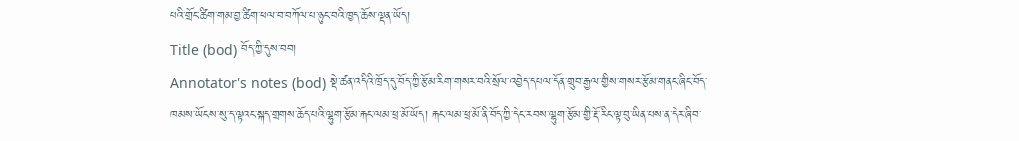པའི་གྲོང་ཚིག་གམ་བྱ་ཚིག་ཕལ་བ་བཀོལ་པ་ཉུང་བའི་ཁྱད་ཆོས་ལྡན་ཡོད།
Title (bod) བོད་ཀྱི་དུས་བབ།
Annotator's notes (bod) སྡེ་ཚན་འདིའི་ཁྲོད་དུ་བོད་ཀྱི་རྩོམ་རིག་གསར་བའི་སྲོལ་འབྱེད་དཔལ་དོན་གྲུབ་རྒྱལ་གྱིས་གསར་རྩོམ་གནང་ཞིང་བོད་ཁམས་ཡོངས་སུ་ད་ལྟའང་སྐད་གྲགས་ཆོད་པའི་ལྷུག་རྩོམ་རྐང་ལམ་ཕྲ་མོ་ཡོད། རྐང་ལམ་ཕྲ་མོ་ནི་བོད་ཀྱི་དེང་རབས་ལྷུག་རྩོམ་གྱི་རྡོ་རིང་ལྟ་བུ་ཡིན་པས་ན་དེར་ཞིབ་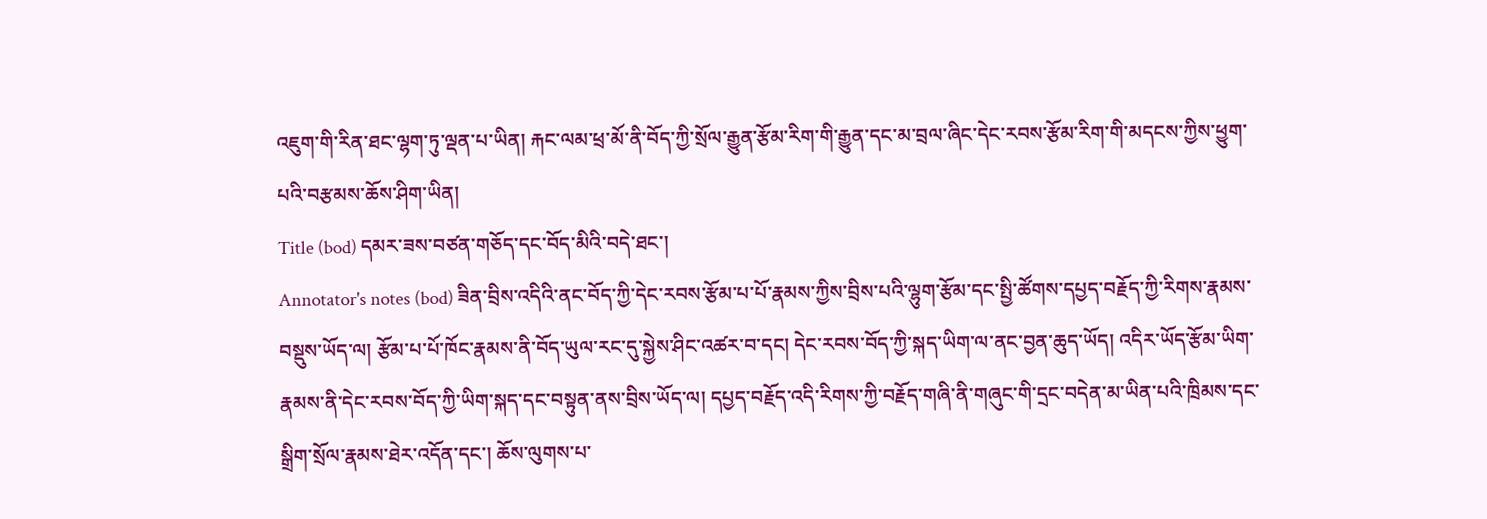འཇུག་གི་རིན་ཐང་ལྷག་ཏུ་ལྡན་པ་ཡིན། རྐང་ལམ་ཕྲ་མོ་ནི་བོད་ཀྱི་སྲོལ་རྒྱུན་རྩོམ་རིག་གི་རྒྱུན་དང་མ་བྲལ་ཞིང་དེང་རབས་རྩོམ་རིག་གི་མདངས་ཀྱིས་ཕྱུག་པའི་བརྩམས་ཆོས་ཤིག་ཡིན།
Title (bod) དམར་ཟས་བཙན་གཅོད་དང་བོད་མིའི་བདེ་ཐང་།
Annotator's notes (bod) ཟིན་བྲིས་འདིའི་ནང་བོད་ཀྱི་དེང་རབས་རྩོམ་པ་པོ་རྣམས་ཀྱིས་བྲིས་པའི་ལྷུག་རྩོམ་དང་སྤྱི་ཚོགས་དཔྱད་བརྗོད་ཀྱི་རིགས་རྣམས་བསྡུས་ཡོད་ལ། རྩོམ་པ་པོ་ཁོང་རྣམས་ནི་བོད་ཡུལ་རང་དུ་སྐྱེས་ཤིང་འཚར་བ་དང། དེང་རབས་བོད་ཀྱི་སྐད་ཡིག་ལ་ནང་བྱན་ཆུད་ཡོད། འདིར་ཡོད་རྩོམ་ཡིག་རྣམས་ནི་དེང་རབས་བོད་ཀྱི་ཡིག་སྐད་དང་བསྟུན་ནས་བྲིས་ཡོད་ལ། དཔྱད་བརྗོད་འདི་རིགས་ཀྱི་བརྗོད་གཞི་ནི་གཞུང་གི་དྲང་བདེན་མ་ཡིན་པའི་ཁྲིམས་དང་སྒྲིག་སྲོལ་རྣམས་ཐེར་འདོན་དང་། ཆོས་ལུགས་པ་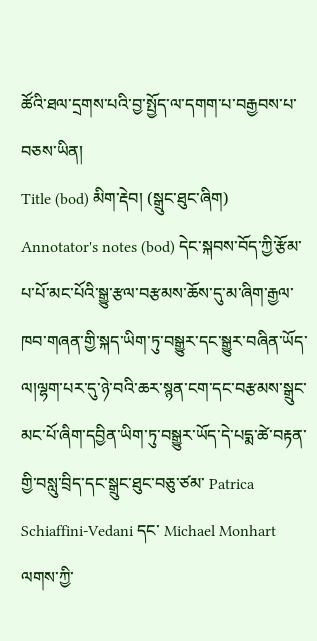ཚོའི་ཐལ་དྲགས་པའི་བྱ་སྤྱོད་ལ་དགག་པ་བརྒྱབས་པ་བཅས་ཡིན།
Title (bod) མིག་རྡེབ། (སྒྲུང་ཐུང་ཞིག)
Annotator's notes (bod) དེང་སྐབས་བོད་ཀྱི་རྩོམ་པ་པོ་མང་པོའི་སྒྱུ་རྩལ་བརྩམས་ཆོས་དུ་མ་ཞིག་རྒྱལ་ཁབ་གཞན་གྱི་སྐད་ཡིག་ཏུ་བསྒྱུར་དང་སྒྱུར་བཞིན་ཡོད་ལ།ལྷག་པར་དུ་ཉེ་བའི་ཆར་སྙན་ངག་དང་བརྩམས་སྒྲུང་མང་པོ་ཞིག་དབྱིན་ཡིག་ཏུ་བསྒྱུར་ཡོད་དེ་པདྨ་ཚེ་བརྟན་གྱི་བསླུ་བྲིད་དང་སྒྲུང་ཐུང་བཅུ་ཙམ་ Patrica Schiaffini-Vedani དང་ Michael Monhart ལགས་ཀྱི་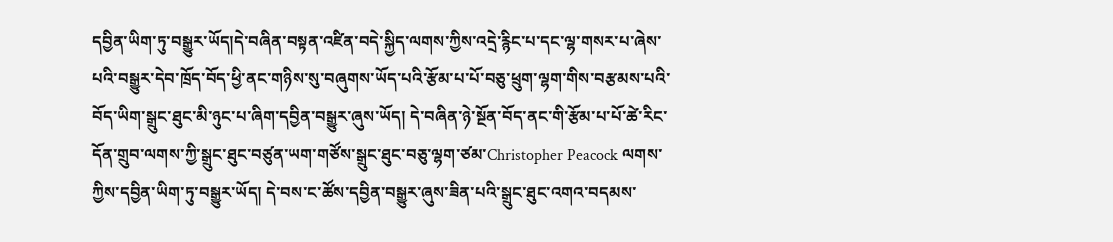དབྱིན་ཡིག་ཏུ་བསྒྱུར་ཡོད།དེ་བཞིན་བསྟན་འཛིན་བདེ་སྐྱིད་ལགས་ཀྱིས་འདྲེ་རྙིང་པ་དང་ལྷ་གསར་པ་ཞེས་པའི་བསྒྱུར་དེབ་ཁྲོད་བོད་ཕྱི་ནང་གཉིས་སུ་བཞུགས་ཡོད་པའི་རྩོམ་པ་པོ་བཅུ་ཕྲུག་ལྷག་གིས་བརྩམས་པའི་བོད་ཡིག་སྒྲུང་ཐུང་མི་ཉུང་པ་ཞིག་དབྱིན་བསྒྱུར་ཞུས་ཡོད། དེ་བཞིན་ཉེ་སྔོན་བོད་ནང་གི་རྩོམ་པ་པོ་ཚེ་རིང་དོན་གྲུབ་ལགས་ཀྱི་སྒྲུང་ཐུང་བཙུན་ཡག་གཙོས་སྒྲུང་ཐུང་བཅུ་ལྷག་ཙམ་Christopher Peacock ལགས་ཀྱིས་དབྱིན་ཡིག་ཏུ་བསྒྱུར་ཡོད། དེ་བས་ང་ཚོས་དབྱིན་བསྒྱུར་ཞུས་ཟིན་པའི་སྒྲུང་ཐུང་འགའ་བདམས་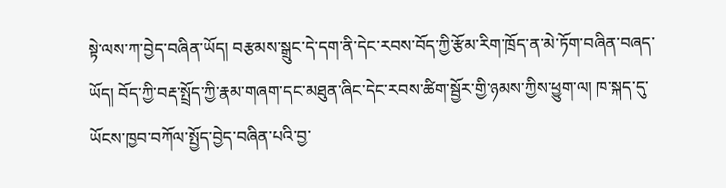སྟེ་ལས་ཀ་བྱེད་བཞིན་ཡོད། བརྩམས་སྒྲུང་དེ་དག་ནི་དེང་རབས་བོད་ཀྱི་རྩོམ་རིག་ཁྲོད་ན་མེ་ཏོག་བཞིན་བཞད་ཡོད། བོད་ཀྱི་བརྡ་སྤྲོད་ཀྱི་རྣམ་གཞག་དང་མཐུན་ཞིང་དེང་རབས་ཚིག་སྦྱོར་གྱི་ཉམས་ཀྱིས་ཕྱུག་ལ། ཁ་སྐད་དུ་ཡོངས་ཁྱབ་བཀོལ་སྤྱོད་བྱེད་བཞིན་པའི་བྱ་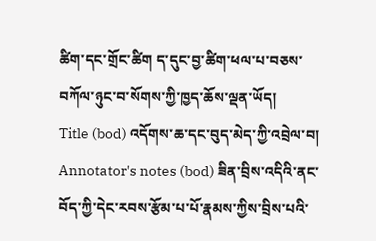ཚིག་དང་གྲོང་ཚིག ད་དུང་བྱ་ཚིག་ཕལ་པ་བཅས་བཀོལ་ཉུང་བ་སོགས་ཀྱི་ཁྱད་ཆོས་ལྡན་ཡོད།
Title (bod) འདོགས་ཆ་དང་བུད་མེད་ཀྱི་འབྲེལ་བ།
Annotator's notes (bod) ཟིན་བྲིས་འདིའི་ནང་བོད་ཀྱི་དེང་རབས་རྩོམ་པ་པོ་རྣམས་ཀྱིས་བྲིས་པའི་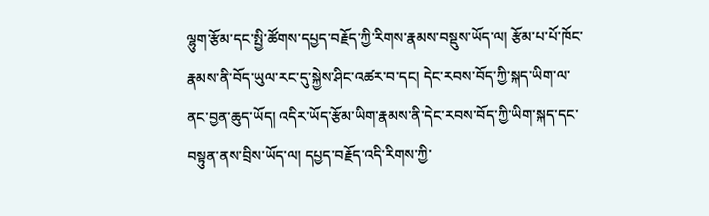ལྷུག་རྩོམ་དང་སྤྱི་ཚོགས་དཔྱད་བརྗོད་ཀྱི་རིགས་རྣམས་བསྡུས་ཡོད་ལ། རྩོམ་པ་པོ་ཁོང་རྣམས་ནི་བོད་ཡུལ་རང་དུ་སྐྱེས་ཤིང་འཚར་བ་དང། དེང་རབས་བོད་ཀྱི་སྐད་ཡིག་ལ་ནང་བྱན་ཆུད་ཡོད། འདིར་ཡོད་རྩོམ་ཡིག་རྣམས་ནི་དེང་རབས་བོད་ཀྱི་ཡིག་སྐད་དང་བསྟུན་ནས་བྲིས་ཡོད་ལ། དཔྱད་བརྗོད་འདི་རིགས་ཀྱི་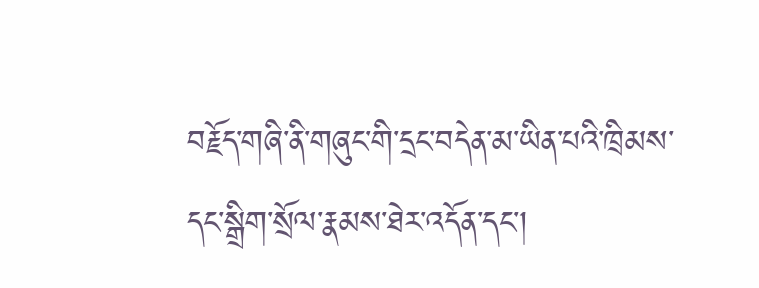བརྗོད་གཞི་ནི་གཞུང་གི་དྲང་བདེན་མ་ཡིན་པའི་ཁྲིམས་དང་སྒྲིག་སྲོལ་རྣམས་ཐེར་འདོན་དང་།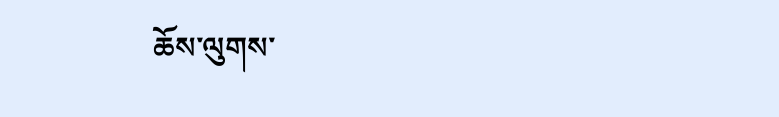ཆོས་ལུགས་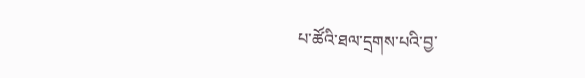པ་ཚོའི་ཐལ་དྲགས་པའི་བྱ་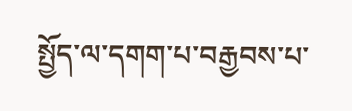སྤྱོད་ལ་དགག་པ་བརྒྱབས་པ་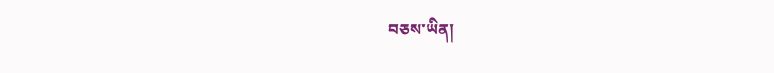བཅས་ཡིན།